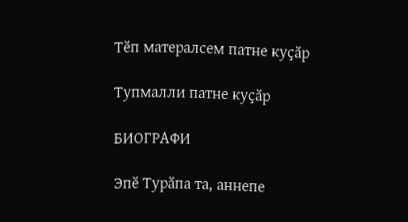Тӗп матералсем патне куҫӑр

Тупмалли патне куҫӑр

БИОГРАФИ

Эпӗ Турӑпа та, аннепе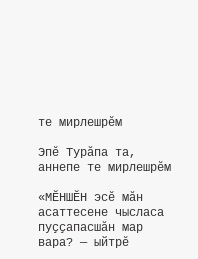те мирлешрӗм

Эпӗ Турӑпа та, аннепе те мирлешрӗм

«МӖНШӖН эсӗ мӑн асаттесене чысласа пуҫҫапасшӑн мар вара? — ыйтрӗ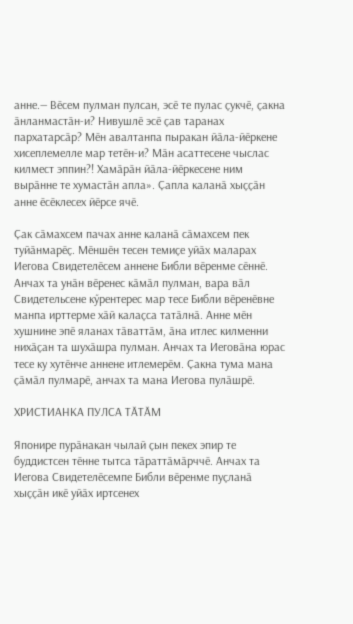анне.— Вӗсем пулман пулсан, эсӗ те пулас ҫукчӗ, ҫакна ӑнланмастӑн-и? Нивушлӗ эсӗ ҫав таранах пархатарсӑр? Мӗн авалтанпа пыракан йӑла-йӗркене хисеплемелле мар тетӗн-и? Мӑн асаттесене чыслас килмест эппин?! Хамӑрӑн йӑла-йӗркесене ним вырӑнне те хумастӑн апла». Ҫапла каланӑ хыҫҫӑн анне ӗсӗклесех йӗрсе ячӗ.

Ҫак сӑмахсем пачах анне каланӑ сӑмахсем пек туйӑнмарӗҫ. Мӗншӗн тесен темиҫе уйӑх маларах Иегова Свидетелӗсем аннене Библи вӗренме сӗннӗ. Анчах та унӑн вӗренес кӑмӑл пулман, вара вӑл Свидетельсене кӳрентерес мар тесе Библи вӗренӗвне манпа ирттерме хӑй калаҫса татӑлнӑ. Анне мӗн хушнине эпӗ яланах тӑваттӑм, ӑна итлес килменни нихӑҫан та шухӑшра пулман. Анчах та Иеговӑна юрас тесе ку хутӗнче аннене итлемерӗм. Ҫакна тума мана ҫӑмӑл пулмарӗ, анчах та мана Иегова пулӑшрӗ.

ХРИСТИАНКА ПУЛСА ТӐТӐМ

Японире пурӑнакан чылай ҫын пекех эпир те буддистсен тӗнне тытса тӑраттӑмӑрччӗ. Анчах та Иегова Свидетелӗсемпе Библи вӗренме пуҫланӑ хыҫҫӑн икӗ уйӑх иртсенех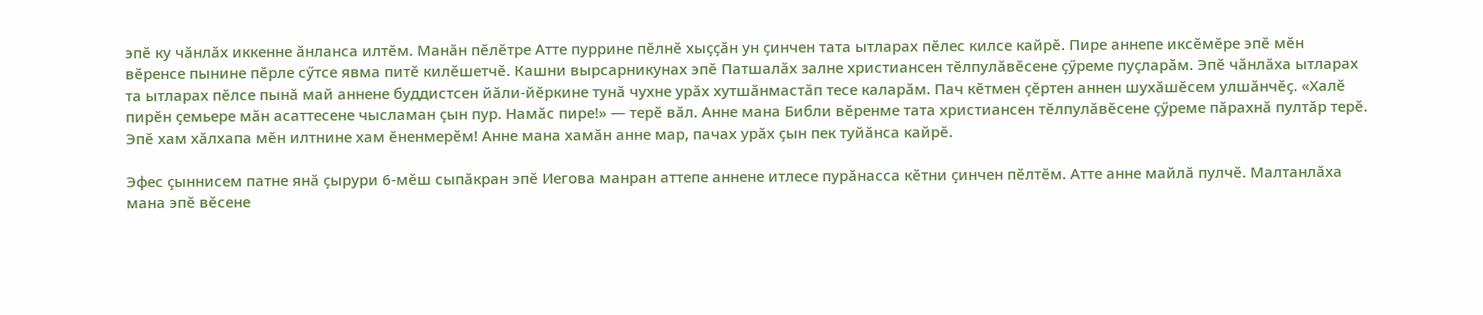эпӗ ку чӑнлӑх иккенне ӑнланса илтӗм. Манӑн пӗлӗтре Атте пуррине пӗлнӗ хыҫҫӑн ун ҫинчен тата ытларах пӗлес килсе кайрӗ. Пире аннепе иксӗмӗре эпӗ мӗн вӗренсе пынине пӗрле сӳтсе явма питӗ килӗшетчӗ. Кашни вырсарникунах эпӗ Патшалӑх залне христиансен тӗлпулӑвӗсене ҫӳреме пуҫларӑм. Эпӗ чӑнлӑха ытларах та ытларах пӗлсе пынӑ май аннене буддистсен йӑли-йӗркине тунӑ чухне урӑх хутшӑнмастӑп тесе каларӑм. Пач кӗтмен ҫӗртен аннен шухӑшӗсем улшӑнчӗҫ. «Халӗ пирӗн ҫемьере мӑн асаттесене чысламан ҫын пур. Намӑс пире!» — терӗ вӑл. Анне мана Библи вӗренме тата христиансен тӗлпулӑвӗсене ҫӳреме пӑрахнӑ пултӑр терӗ. Эпӗ хам хӑлхапа мӗн илтнине хам ӗненмерӗм! Анне мана хамӑн анне мар, пачах урӑх ҫын пек туйӑнса кайрӗ.

Эфес ҫыннисем патне янӑ ҫырури 6-мӗш сыпӑкран эпӗ Иегова манран аттепе аннене итлесе пурӑнасса кӗтни ҫинчен пӗлтӗм. Атте анне майлӑ пулчӗ. Малтанлӑха мана эпӗ вӗсене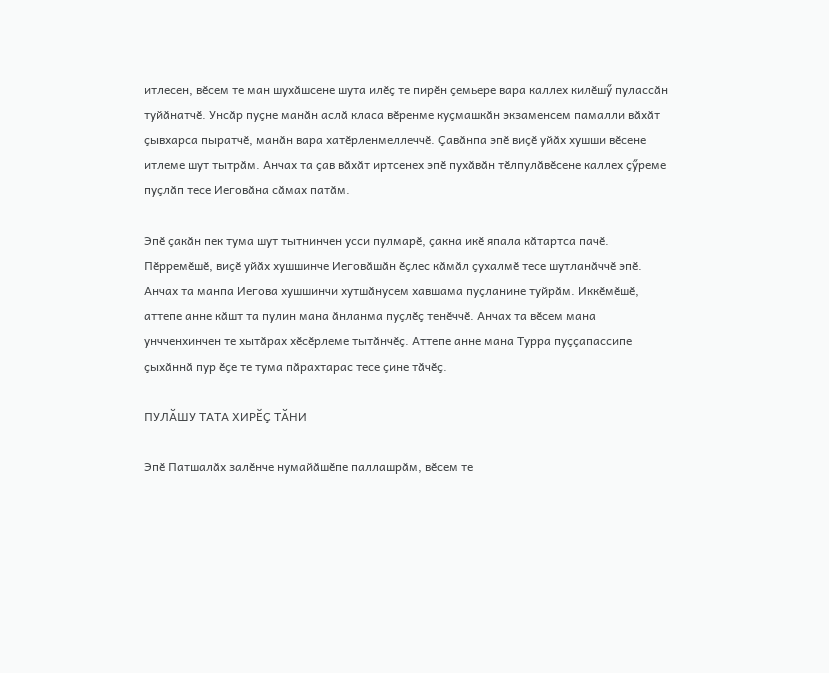итлесен, вӗсем те ман шухӑшсене шута илӗҫ те пирӗн ҫемьере вара каллех килӗшӳ пулассӑн туйӑнатчӗ. Унсӑр пуҫне манӑн аслӑ класа вӗренме куҫмашкӑн экзаменсем памалли вӑхӑт ҫывхарса пыратчӗ, манӑн вара хатӗрленмеллеччӗ. Ҫавӑнпа эпӗ виҫӗ уйӑх хушши вӗсене итлеме шут тытрӑм. Анчах та ҫав вӑхӑт иртсенех эпӗ пухӑвӑн тӗлпулӑвӗсене каллех ҫӳреме пуҫлӑп тесе Иеговӑна сӑмах патӑм.

Эпӗ ҫакӑн пек тума шут тытнинчен усси пулмарӗ, ҫакна икӗ япала кӑтартса пачӗ. Пӗрремӗшӗ, виҫӗ уйӑх хушшинче Иеговӑшӑн ӗҫлес кӑмӑл ҫухалмӗ тесе шутланӑччӗ эпӗ. Анчах та манпа Иегова хушшинчи хутшӑнусем хавшама пуҫланине туйрӑм. Иккӗмӗшӗ, аттепе анне кӑшт та пулин мана ӑнланма пуҫлӗҫ тенӗччӗ. Анчах та вӗсем мана унчченхинчен те хытӑрах хӗсӗрлеме тытӑнчӗҫ. Аттепе анне мана Турра пуҫҫапассипе ҫыхӑннӑ пур ӗҫе те тума пӑрахтарас тесе ҫине тӑчӗҫ.

ПУЛӐШУ ТАТА ХИРӖҪ ТӐНИ

Эпӗ Патшалӑх залӗнче нумайӑшӗпе паллашрӑм, вӗсем те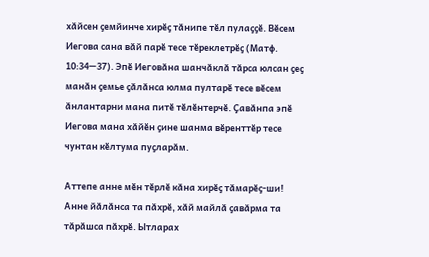хӑйсен ҫемйинче хирӗҫ тӑнипе тӗл пулаҫҫӗ. Вӗсем Иегова сана вӑй парӗ тесе тӗреклетрӗҫ (Матф. 10:34—37). Эпӗ Иеговӑна шанчӑклӑ тӑрса юлсан ҫеҫ манӑн ҫемье ҫӑлӑнса юлма пултарӗ тесе вӗсем ӑнлантарни мана питӗ тӗлӗнтерчӗ. Ҫавӑнпа эпӗ Иегова мана хӑйӗн ҫине шанма вӗренттӗр тесе чунтан кӗлтума пуҫларӑм.

Аттепе анне мӗн тӗрлӗ кӑна хирӗҫ тӑмарӗҫ-ши! Анне йӑлӑнса та пӑхрӗ, хӑй майлӑ ҫавӑрма та тӑрӑшса пӑхрӗ. Ытларах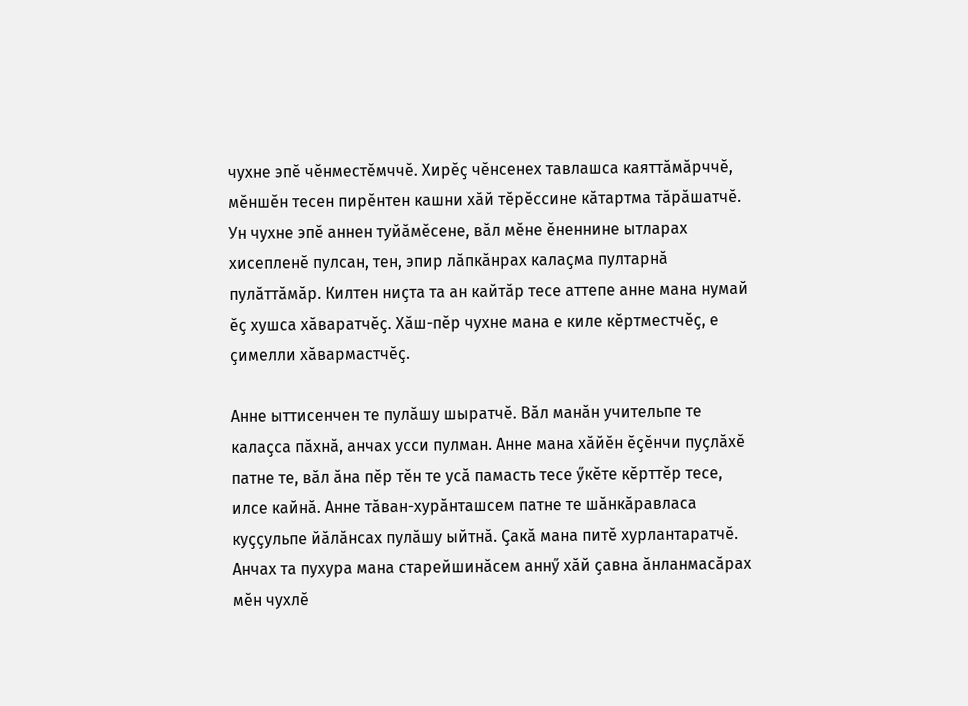чухне эпӗ чӗнместӗмччӗ. Хирӗҫ чӗнсенех тавлашса каяттӑмӑрччӗ, мӗншӗн тесен пирӗнтен кашни хӑй тӗрӗссине кӑтартма тӑрӑшатчӗ. Ун чухне эпӗ аннен туйӑмӗсене, вӑл мӗне ӗненнине ытларах хисепленӗ пулсан, тен, эпир лӑпкӑнрах калаҫма пултарнӑ пулӑттӑмӑр. Килтен ниҫта та ан кайтӑр тесе аттепе анне мана нумай ӗҫ хушса хӑваратчӗҫ. Хӑш-пӗр чухне мана е киле кӗртместчӗҫ, е ҫимелли хӑвармастчӗҫ.

Анне ыттисенчен те пулӑшу шыратчӗ. Вӑл манӑн учительпе те калаҫса пӑхнӑ, анчах усси пулман. Анне мана хӑйӗн ӗҫӗнчи пуҫлӑхӗ патне те, вӑл ӑна пӗр тӗн те усӑ памасть тесе ӳкӗте кӗрттӗр тесе, илсе кайнӑ. Анне тӑван-хурӑнташсем патне те шӑнкӑравласа куҫҫульпе йӑлӑнсах пулӑшу ыйтнӑ. Ҫакӑ мана питӗ хурлантаратчӗ. Анчах та пухура мана старейшинӑсем аннӳ хӑй ҫавна ӑнланмасӑрах мӗн чухлӗ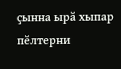ҫынна ырӑ хыпар пӗлтерни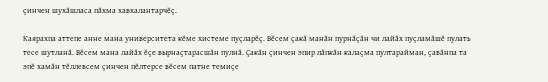ҫинчен шухӑшласа пӑхма хавхалантарчӗҫ.

Каярахпа аттепе анне мана университета кӗме хистеме пуҫларӗҫ. Вӗсем ҫакӑ манӑн пурнӑҫӑн чи лайӑх пуҫламӑшӗ пулать тесе шутланӑ. Вӗсем мана лайӑх ӗҫе вырнаҫтарасшӑн пулнӑ. Ҫакӑн ҫинчен эпир лӑпкӑн калаҫма пултарайман, ҫавӑнпа та эпӗ хамӑн тӗллевсем ҫинчен пӗлтерсе вӗсем патне темиҫе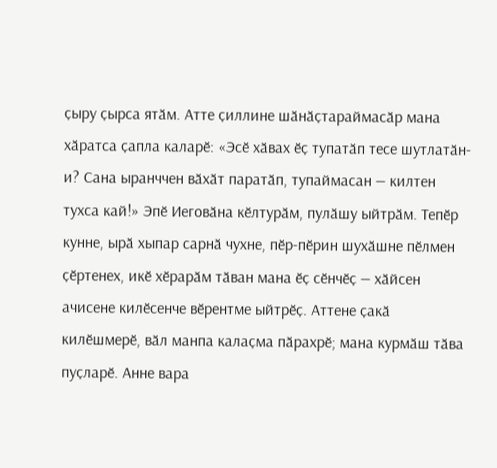ҫыру ҫырса ятӑм. Атте ҫиллине шӑнӑҫтараймасӑр мана хӑратса ҫапла каларӗ: «Эсӗ хӑвах ӗҫ тупатӑп тесе шутлатӑн-и? Сана ыранччен вӑхӑт паратӑп, тупаймасан — килтен тухса кай!» Эпӗ Иеговӑна кӗлтурӑм, пулӑшу ыйтрӑм. Тепӗр кунне, ырӑ хыпар сарнӑ чухне, пӗр-пӗрин шухӑшне пӗлмен ҫӗртенех, икӗ хӗрарӑм тӑван мана ӗҫ сӗнчӗҫ — хӑйсен ачисене килӗсенче вӗрентме ыйтрӗҫ. Аттене ҫакӑ килӗшмерӗ, вӑл манпа калаҫма пӑрахрӗ; мана курмӑш тӑва пуҫларӗ. Анне вара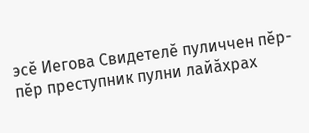эсӗ Иегова Свидетелӗ пуличчен пӗр-пӗр преступник пулни лайӑхрах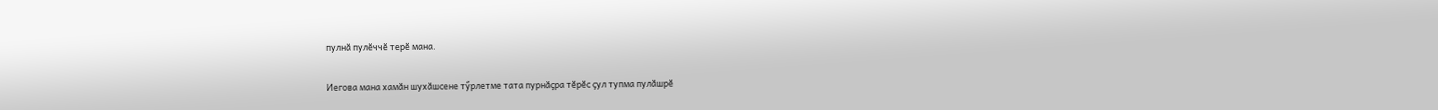пулнӑ пулӗччӗ терӗ мана.

Иегова мана хамӑн шухӑшсене тӳрлетме тата пурнӑҫра тӗрӗс ҫул тупма пулӑшрӗ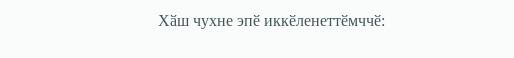Хӑш чухне эпӗ иккӗленеттӗмччӗ: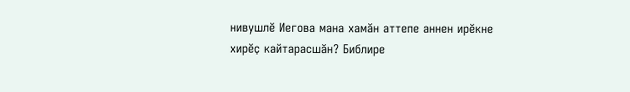нивушлӗ Иегова мана хамӑн аттепе аннен ирӗкне хирӗҫ кайтарасшӑн? Библире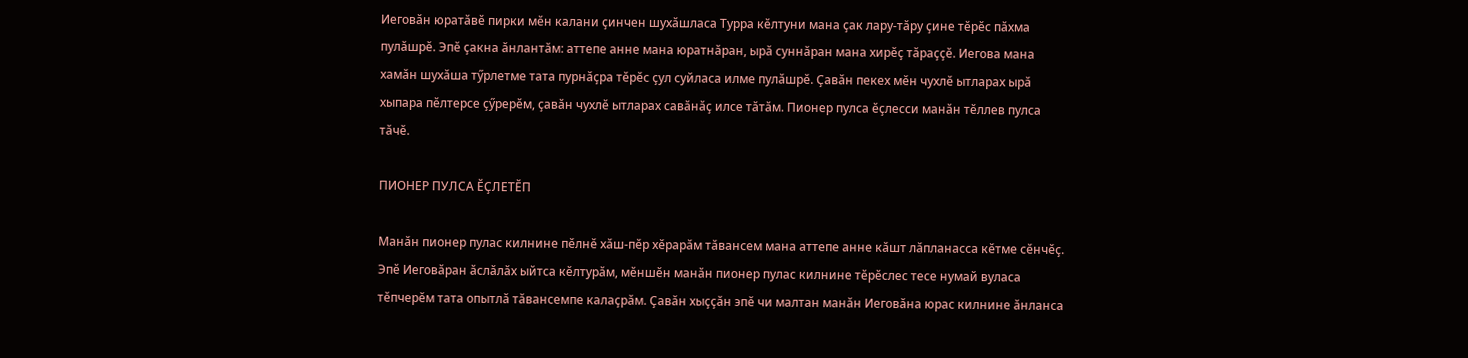Иеговӑн юратӑвӗ пирки мӗн калани ҫинчен шухӑшласа Турра кӗлтуни мана ҫак лару-тӑру ҫине тӗрӗс пӑхма пулӑшрӗ. Эпӗ ҫакна ӑнлантӑм: аттепе анне мана юратнӑран, ырӑ суннӑран мана хирӗҫ тӑраҫҫӗ. Иегова мана хамӑн шухӑша тӳрлетме тата пурнӑҫра тӗрӗс ҫул суйласа илме пулӑшрӗ. Ҫавӑн пекех мӗн чухлӗ ытларах ырӑ хыпара пӗлтерсе ҫӳрерӗм, ҫавӑн чухлӗ ытларах савӑнӑҫ илсе тӑтӑм. Пионер пулса ӗҫлесси манӑн тӗллев пулса тӑчӗ.

ПИОНЕР ПУЛСА ӖҪЛЕТӖП

Манӑн пионер пулас килнине пӗлнӗ хӑш-пӗр хӗрарӑм тӑвансем мана аттепе анне кӑшт лӑпланасса кӗтме сӗнчӗҫ. Эпӗ Иеговӑран ӑслӑлӑх ыйтса кӗлтурӑм, мӗншӗн манӑн пионер пулас килнине тӗрӗслес тесе нумай вуласа тӗпчерӗм тата опытлӑ тӑвансемпе калаҫрӑм. Ҫавӑн хыҫҫӑн эпӗ чи малтан манӑн Иеговӑна юрас килнине ӑнланса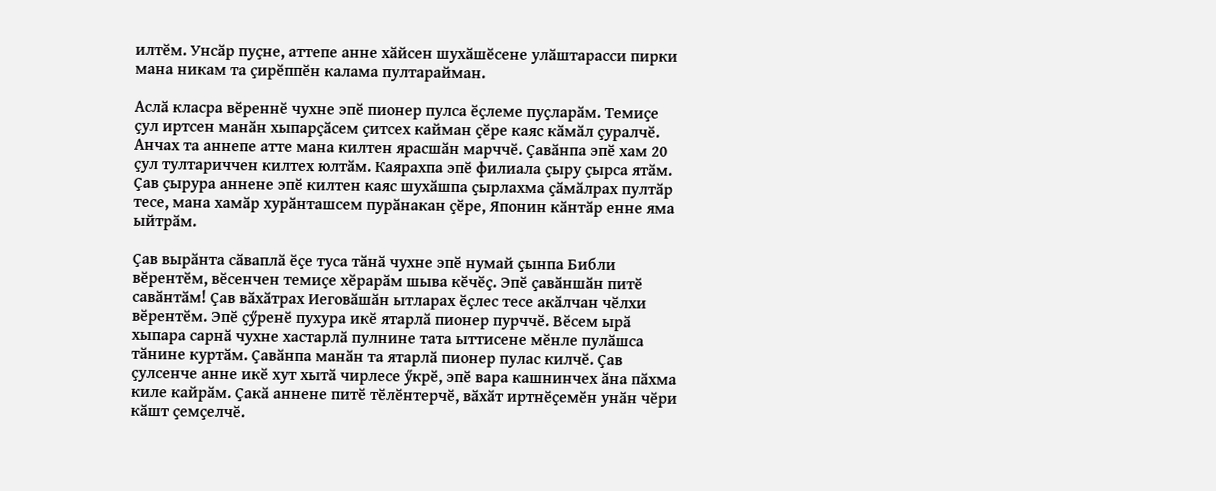илтӗм. Унсӑр пуҫне, аттепе анне хӑйсен шухӑшӗсене улӑштарасси пирки мана никам та ҫирӗппӗн калама пултарайман.

Аслӑ класра вӗреннӗ чухне эпӗ пионер пулса ӗҫлеме пуҫларӑм. Темиҫе ҫул иртсен манӑн хыпарҫӑсем ҫитсех кайман ҫӗре каяс кӑмӑл ҫуралчӗ. Анчах та аннепе атте мана килтен ярасшӑн марччӗ. Ҫавӑнпа эпӗ хам 20 ҫул тултариччен килтех юлтӑм. Каярахпа эпӗ филиала ҫыру ҫырса ятӑм. Ҫав ҫырура аннене эпӗ килтен каяс шухӑшпа ҫырлахма ҫӑмӑлрах пултӑр тесе, мана хамӑр хурӑнташсем пурӑнакан ҫӗре, Японин кӑнтӑр енне яма ыйтрӑм.

Ҫав вырӑнта сӑваплӑ ӗҫе туса тӑнӑ чухне эпӗ нумай ҫынпа Библи вӗрентӗм, вӗсенчен темиҫе хӗрарӑм шыва кӗчӗҫ. Эпӗ ҫавӑншӑн питӗ савӑнтӑм! Ҫав вӑхӑтрах Иеговӑшӑн ытларах ӗҫлес тесе акӑлчан чӗлхи вӗрентӗм. Эпӗ ҫӳренӗ пухура икӗ ятарлӑ пионер пурччӗ. Вӗсем ырӑ хыпара сарнӑ чухне хастарлӑ пулнине тата ыттисене мӗнле пулӑшса тӑнине куртӑм. Ҫавӑнпа манӑн та ятарлӑ пионер пулас килчӗ. Ҫав ҫулсенче анне икӗ хут хытӑ чирлесе ӳкрӗ, эпӗ вара кашнинчех ӑна пӑхма киле кайрӑм. Ҫакӑ аннене питӗ тӗлӗнтерчӗ, вӑхӑт иртнӗҫемӗн унӑн чӗри кӑшт ҫемҫелчӗ.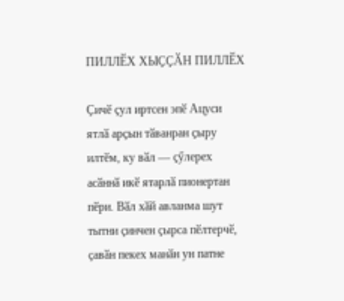ПИЛЛӖХ ХЫҪҪӐН ПИЛЛӖХ

Ҫичӗ ҫул иртсен эпӗ Ацуси ятлӑ арҫын тӑванран ҫыру илтӗм, ку вӑл — ҫӳлерех асӑннӑ икӗ ятарлӑ пионертан пӗри. Вӑл хӑй авланма шут тытни ҫинчен ҫырса пӗлтерчӗ, ҫавӑн пекех манӑн ун патне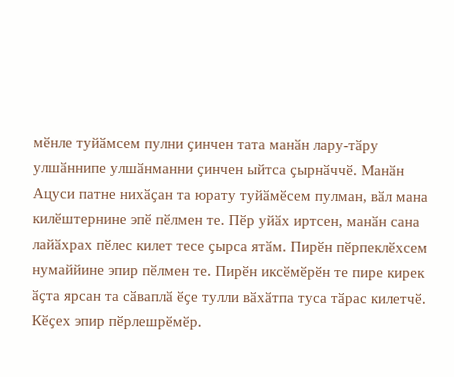мӗнле туйӑмсем пулни ҫинчен тата манӑн лару-тӑру улшӑннипе улшӑнманни ҫинчен ыйтса ҫырнӑччӗ. Манӑн Ацуси патне нихӑҫан та юрату туйӑмӗсем пулман, вӑл мана килӗштернине эпӗ пӗлмен те. Пӗр уйӑх иртсен, манӑн сана лайӑхрах пӗлес килет тесе ҫырса ятӑм. Пирӗн пӗрпеклӗхсем нумаййине эпир пӗлмен те. Пирӗн иксӗмӗрӗн те пире кирек ӑҫта ярсан та сӑваплӑ ӗҫе тулли вӑхӑтпа туса тӑрас килетчӗ. Кӗҫех эпир пӗрлешрӗмӗр.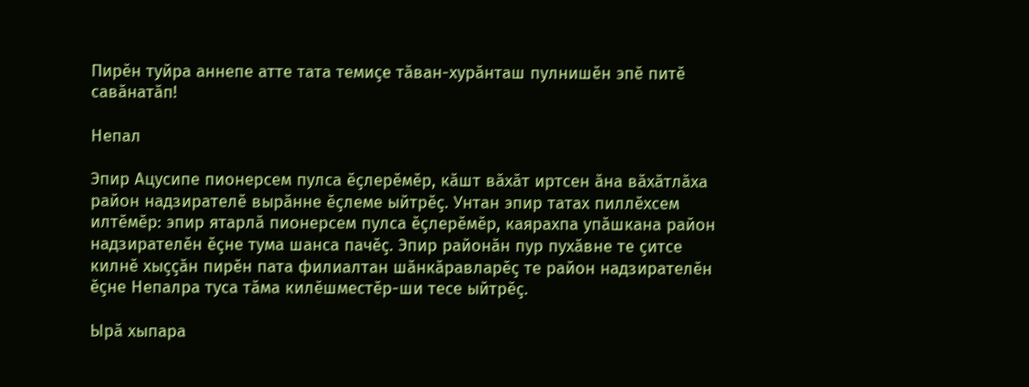Пирӗн туйра аннепе атте тата темиҫе тӑван-хурӑнташ пулнишӗн эпӗ питӗ савӑнатӑп!

Непал

Эпир Ацусипе пионерсем пулса ӗҫлерӗмӗр, кӑшт вӑхӑт иртсен ӑна вӑхӑтлӑха район надзирателӗ вырӑнне ӗҫлеме ыйтрӗҫ. Унтан эпир татах пиллӗхсем илтӗмӗр: эпир ятарлӑ пионерсем пулса ӗҫлерӗмӗр, каярахпа упӑшкана район надзирателӗн ӗҫне тума шанса пачӗҫ. Эпир районӑн пур пухӑвне те ҫитсе килнӗ хыҫҫӑн пирӗн пата филиалтан шӑнкӑравларӗҫ те район надзирателӗн ӗҫне Непалра туса тӑма килӗшместӗр-ши тесе ыйтрӗҫ.

Ырӑ хыпара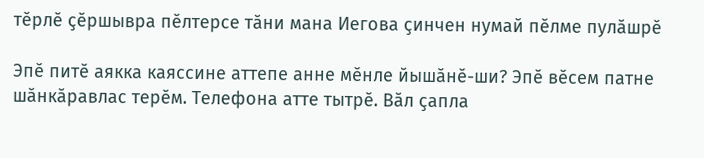тӗрлӗ ҫӗршывра пӗлтерсе тӑни мана Иегова ҫинчен нумай пӗлме пулӑшрӗ

Эпӗ питӗ аякка каяссине аттепе анне мӗнле йышӑнӗ-ши? Эпӗ вӗсем патне шӑнкӑравлас терӗм. Телефона атте тытрӗ. Вӑл ҫапла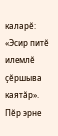каларӗ: «Эсир питӗ илемлӗ ҫӗршыва каятӑр». Пӗр эрне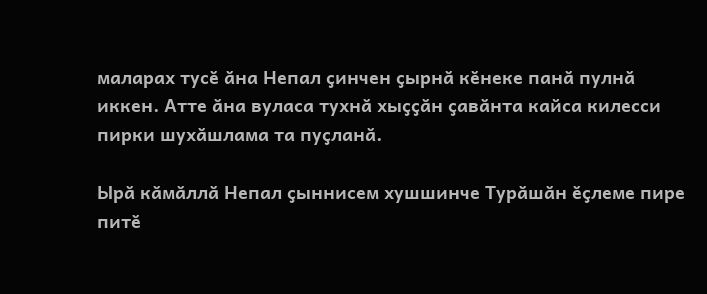маларах тусӗ ӑна Непал ҫинчен ҫырнӑ кӗнеке панӑ пулнӑ иккен. Атте ӑна вуласа тухнӑ хыҫҫӑн ҫавӑнта кайса килесси пирки шухӑшлама та пуҫланӑ.

Ырӑ кӑмӑллӑ Непал ҫыннисем хушшинче Турӑшӑн ӗҫлеме пире питӗ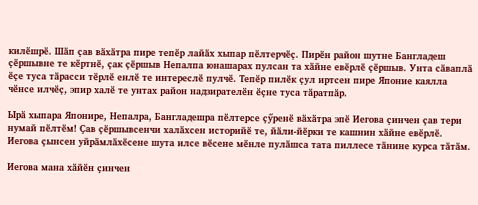килӗшрӗ. Шӑп ҫав вӑхӑтра пире тепӗр лайӑх хыпар пӗлтерчӗҫ. Пирӗн район шутне Бангладеш ҫӗршывне те кӗртнӗ, ҫак ҫӗршыв Непалпа юнашарах пулсан та хӑйне евӗрлӗ ҫӗршыв. Унта сӑваплӑ ӗҫе туса тӑрасси тӗрлӗ енлӗ те интереслӗ пулчӗ. Тепӗр пилӗк ҫул иртсен пире Японие каялла чӗнсе илчӗҫ, эпир халӗ те унтах район надзирателӗн ӗҫне туса тӑратпӑр.

Ырӑ хыпара Японире, Непалра, Бангладешра пӗлтерсе ҫӳренӗ вӑхӑтра эпӗ Иегова ҫинчен ҫав тери нумай пӗлтӗм! Ҫав ҫӗршывсенчи халӑхсен историйӗ те, йӑли-йӗрки те кашнин хӑйне евӗрлӗ. Иегова ҫынсен уйрӑмлӑхӗсене шута илсе вӗсене мӗнле пулӑшса тата пиллесе тӑнине курса тӑтӑм.

Иегова мана хӑйӗн ҫинчен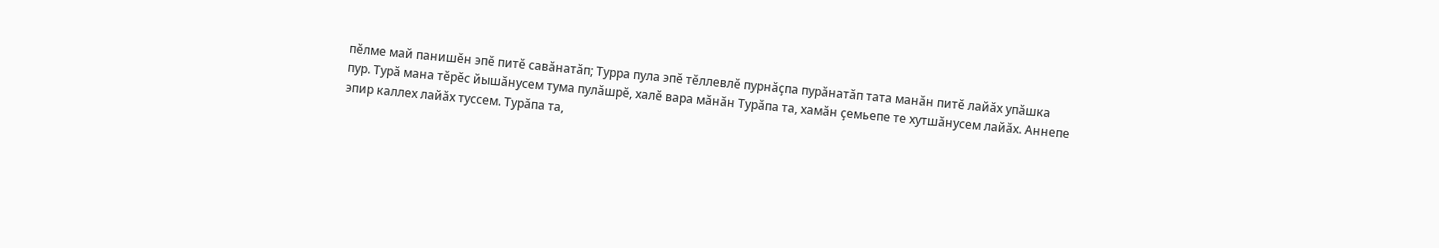пӗлме май панишӗн эпӗ питӗ савӑнатӑп; Турра пула эпӗ тӗллевлӗ пурнӑҫпа пурӑнатӑп тата манӑн питӗ лайӑх упӑшка пур. Турӑ мана тӗрӗс йышӑнусем тума пулӑшрӗ, халӗ вара мӑнӑн Турӑпа та, хамӑн ҫемьепе те хутшӑнусем лайӑх. Аннепе эпир каллех лайӑх туссем. Турӑпа та,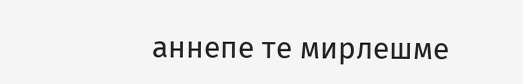аннепе те мирлешме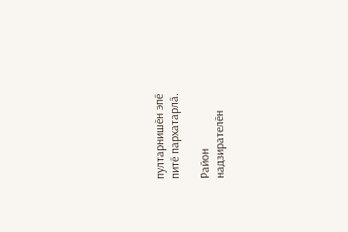пултарнишӗн эпӗ питӗ пархатарлӑ.

Район надзирателӗн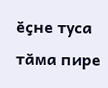ӗҫне туса тӑма пире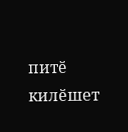питӗ килӗшет